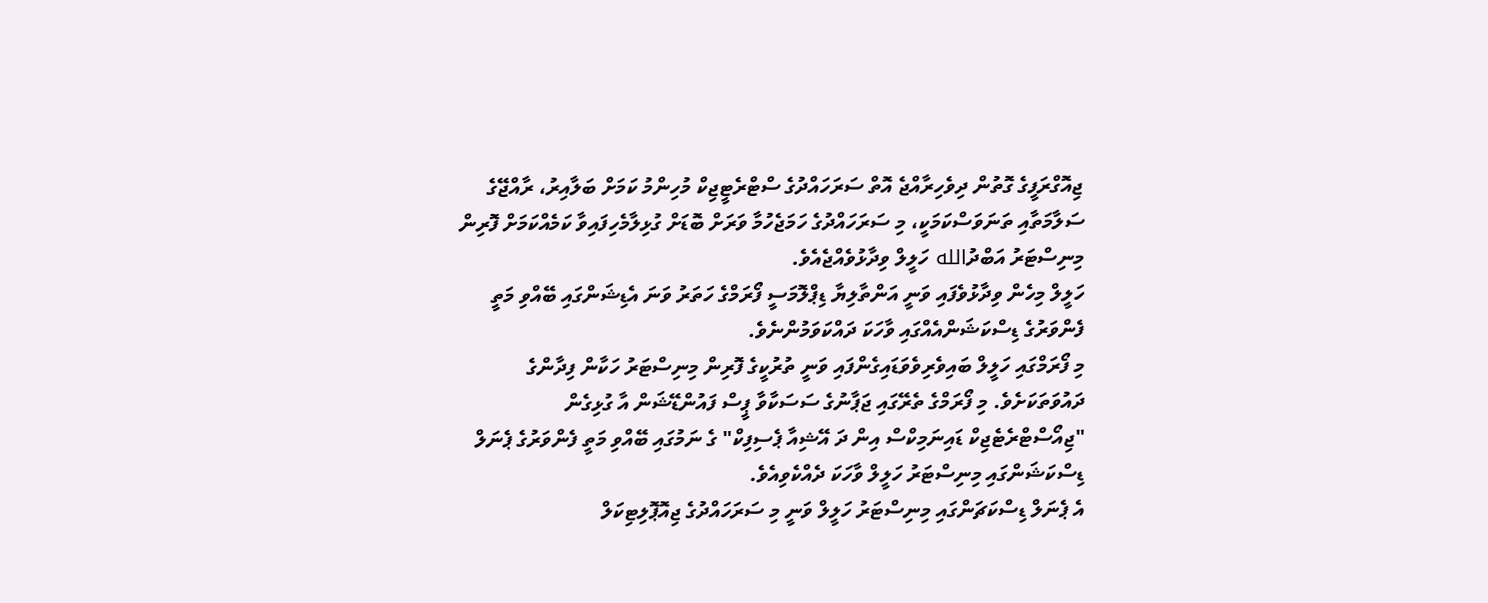ޖިއޮގްރަފީގެ ގޮތުން ދިވެހިރާއްޖެ އޮތް ސަރަހައްދުގެ ސްޓްރެޓީޖިކް މުހިންމު ކަމަށް ބަލާއިރު، ރާއްޖޭގެ ސަލާމަތާއި ތަނަވަސްކަމަކީ، މި ސަރަހައްދުގެ ހަމަޖެހުމާ ވަރަށް ބޮޑަށް ގުޅިލާމެހިފައިވާ ކަމެއްކަމަށް ފޮރިން މިނިސްޓަރު އަބްދުالله ހަލީލް ވިދާޅުވެއްޖެއެވެ.
ހަލީލް މިހެން ވިދާޅުވެފައި ވަނީ އަންތާލިޔާ ޑިޕްލޮމަސީ ފޯރަމްގެ ހަތަރު ވަނަ އެޑިޝަންގައި ބޭއްވި މަތީ ފެންވަރުގެ ޑިސްކަޝަންއެއްގައި ވާހަކަ ދައްކަވަމުންނެވެ.
މި ފޯރަމްގައި ހަލީލް ބައިވެރިވެވަޑައިގެންފައި ވަނީ ތުރުކީގެ ފޮރިން މިނިސްޓަރު ހަކާން ފިދާންގެ ދައުވަތަކަށެވެ. މި ފޯރަމްގެ ތެރޭގައި ޖަޕާނުގެ ސަސަކާވާ ޕީސް ފައުންޑޭޝަން އާ ގުޅިގެން "ޖިއޯސްޓްރެޓެޖިކް ޑައިނަމިކްސް އިން ދަ އޭޝިއާ ޕެސިފިކް" ގެ ނަމުގައި ބޭއްވި މަތީ ފެންވަރުގެ ޕެނަލް ޑިސްކަޝަންގައި މިނިސްޓަރު ހަލީލް ވާހަކަ ދެއްކެވިއެވެ.
އެ ޕެނަލް ޑިސްކަޗަންގައި މިނިސްޓަރު ހަލީލް ވަނީ މި ސަރަހައްދުގެ ޖިއޮޕޮލިޓިކަލް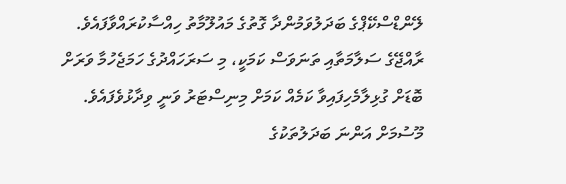ލޭންޑްސްކޭޕްގެ ބަދަލުވަމުންދާ ގޮތުގެ މައުލޫމާތު ހިއްސާކުރައްވާފައެވެ. ރާއްޖޭގެ ސަލާމަތާއި ތަނަވަސް ކަމަކީ، މި ސަރަހައްދުގެ ހަމަޖެހުމާ ވަރަށް ބޮޑަށް ގުޅިލާމެހިފައިވާ ކަމެއް ކަމަށް މިނިސްޓަރު ވަނީ ވިދާޅުވެފައެވެ.
މޫސުމަށް އަންނަ ބަދަލުތަކުގެ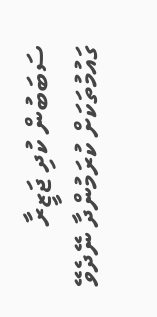ސަބަބުން ކުދި ޖަޒީރާ ގައުމުތަކަށް ކުރަމުންދާ ނޭދެވޭ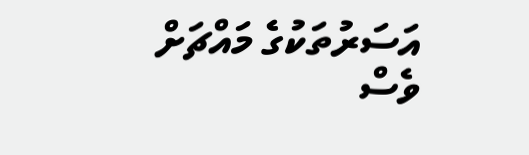އަސަރުތަކުގެ މައްޗަށް ވެސް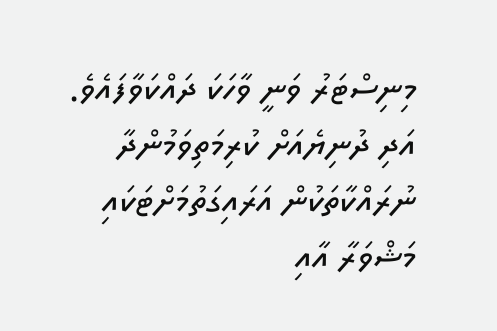މިނިސްޓަރު ވަނީ ވާހަކަ ދައްކަވާފައެވެ. އަދި ދުނިޔެއަށް ކުރިމަތިވަމުންދާ ނުރައްކާތަކުން އަރައިގަތުމަށްޓަކައި މަޝްވަރާ އާއި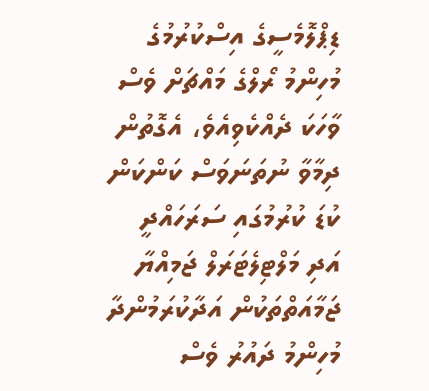ޑިޕްލޮމެސީގެ އިސްކުރުމުގެ މުހިންމު ރޯލްގެ މައްޗަށް ވެސް ވާހަކަ ދެއްކެވިއެވެ، އެގޮތުން ދިމާވާ ނުތަނަވަސް ކަންކަން ކުޑަ ކުރުމުގައި ސަރަހައްދީ އަދި މަލްޓިލެޓަރަލް ޖަމިއްޔާ ޖަމާއަތްތަކުން އަދާކުރަމުންދާ މުހިންމު ދައުރު ވެސް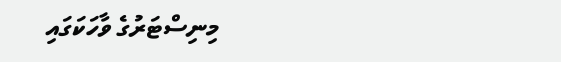މިނިސްޓަރުގެ ވާހަކަގައި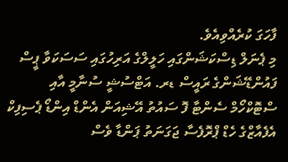ފާހަގަ ކުރެއްވިއެވެ.
މި ޕެނަލް ޑިސްކަޝަންގައި ހަލީލްގެ އަރިހުގައި ސަސަކަވާ ޕީސް ފައުންޑޭޝަންގެ ރައީސް ޑރ. އަޓްސުޝީ ސުނާމީ އާއި ސްޓޮކްހޯމް ސެންޓާ ފޮ ސައުތު އޭޝިއަން އެންޑް އިންޑޯ ޕެސިފިކް އެފެއާޒްގެ ހެޑް ޕްރޮފެސާ ޖަގަނަތު ޕަންޑާ ވެސް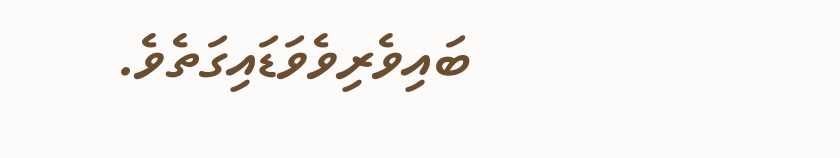ބައިވެރިވެވަޑައިގަތެވެ.